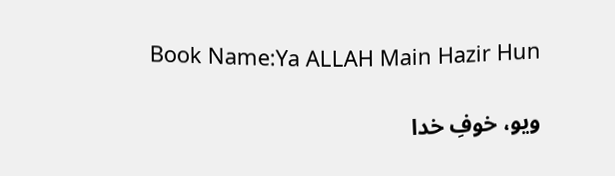Book Name:Ya ALLAH Main Hazir Hun

ويو، خوفِ خدا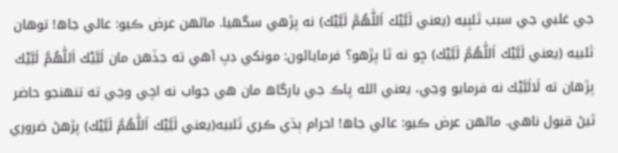جي غلبي جي سبب تَلبِيه (يعني لَبَّيْك اَللّٰھُمَّ لَبَّيْك) نه پڙهي سگهيا. ماڻهن عرض ڪيو: عالي جاھ! توهان تَلبيه (يعني لَبَّيْك اَللّٰھُمَّ لَبَّيْك) ڇو نه ٿا پڙهو؟ فرمايائون: مونکي ڊپ آهي ته جڏهن مان لَبَّيْك اَللّٰھُمَّ لَبَّيْك پڙهان ته لَالَبَّيْك نه فرمايو وڃي، يعني الله پاڪ جي بارگاھ مان هي جواب نه اچي وڃي ته تنهنجو حاضر ٿيڻ قبول ناهي. ماڻهن عرض ڪيو: عالي جاھ! احرام ٻڌي ڪري تَلبيه(يعني لَبَّيْك اَللّٰھُمَّ لَبَّيْك) پڙهڻ ضروري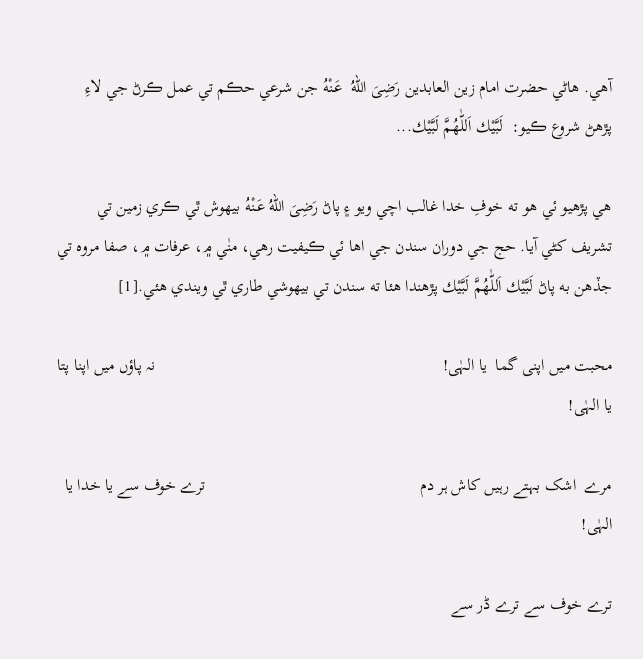آهي. هاڻي حضرت امام زين العابدين رَضِىَ اللهُ  عَـنْهُ جن شرعي حڪم تي عمل ڪرڻ جي لاءِ پڙهڻ شروع ڪيو:  لَبَّيْك اَللّٰھُمَّ لَبَّيْك...

هي پڙهيو ئي هو ته خوفِ خدا غالب اچي ويو ۽ پاڻ رَضِىَ اللهُ عَـنْهُ بيهوش ٿي ڪري زمين تي تشريف کڻي آيا. حج جي دوران سندن جي اها ئي ڪيفيت رهي، منٰي ۾، عرفات ۾، صفا مروه تي جڏهن به پاڻ لَبَّيْك اَللّٰھُمَّ لَبَّيْك پڙهندا هئا ته سندن تي بيهوشي طاري ٿي ويندي هئي.[1]

محبت میں اپنی گما  یا الہٰی!                                                                   نہ پاؤں میں اپنا پتا یا الہٰی!

مرے  اشک بہتے رہیں کاش ہر دم                                                  ترے خوف سے یا خدا یا الہٰی!

ترے خوف سے ترے ڈر سے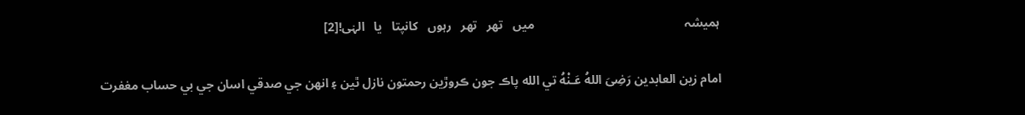ہمیشہ                                                میں   تھر   تھر   رہوں   کانپتا   یا   الہٰی![2]

امام زين العابدين رَضِىَ اللهُ عَـنْهُ تي الله پاڪ جون ڪروڙين رحمتون نازل ٿين ۽ انهن جي صدقي اسان جي بي حساب مغفرت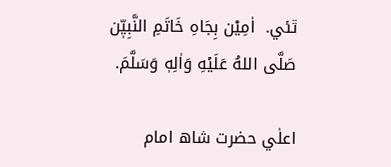ٿئي.  اٰمِیْن بِجَاہِ خَاتَمِ النَّبِیّٖن  صَلَّى اللهُ عَلَيۡهِ وَاٰلِهٖ وَسَلَّمَ.

اعلٰي حضرت شاھ امام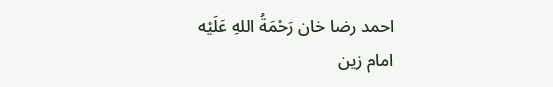احمد رضا خان رَحْمَةُ اللهِ عَلَيْه امام زين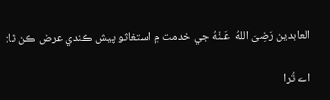العابدين رَضِىَ اللهُ  عَـنْهُ جي خدمت ۾ استغاثو پيش ڪندي عرض ڪن ٿا:

اے تُرا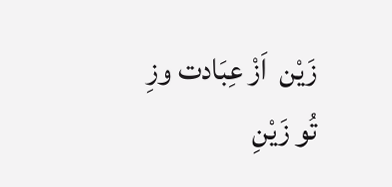زَیْن  اَزْ عِبَادت وزِ تُو زَیْنِ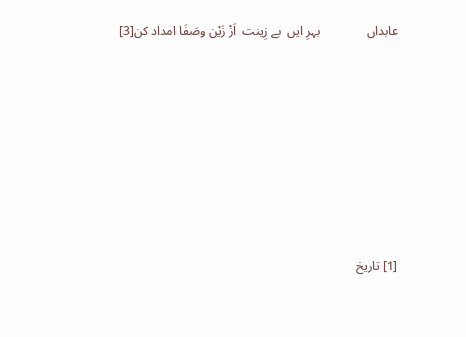عابداں               بہرِ ایں  بے زِینت  اَزْ زَیْن وصَفَا امداد کن[3]








[1] تاريخ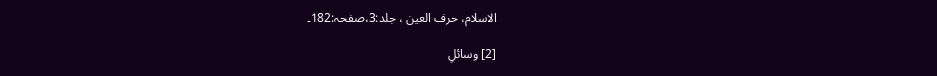الاسلام، حرف العين ، جلد:3،صفحہ:182۔

[2] وسائلِ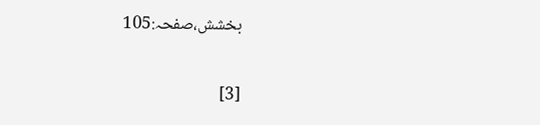بخشش،صفحہ:105

[3]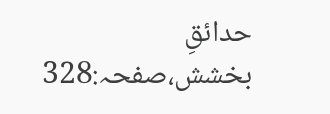حدائقِ بخشش،صفحہ:328